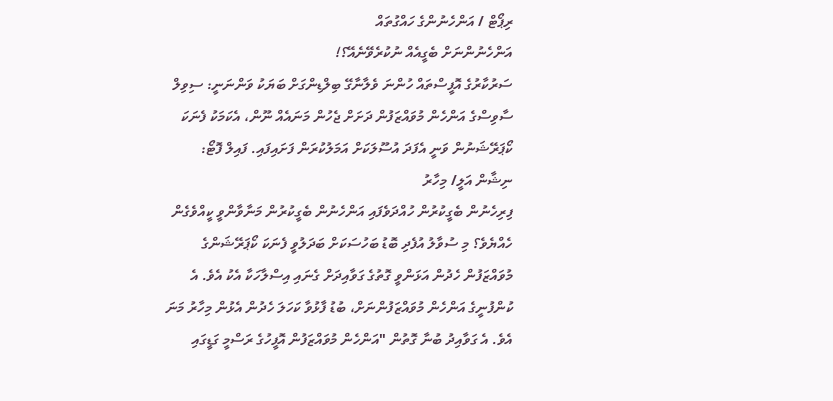ރިޕޯޓް / އަންހެނުންގެ ހައްގުތައް
އަންހެނުންނަށް ބެގީއެއް ނުކުރެވޭނެއޭ؟!
ސަރުކާރުގެ އޮފީސްތައް ހުންނަ ވެލާނާގޭ ބިލްޑިންގަށް ބަޔަކު ވަންނަނީ: ސިވިލް ސާވިސްގެ އަންހެން މުވައްޒަފުން ދަށަށް ޖެހުން މަނައެއް ނޫން، އެކަމަކު ފެނަކަ ކޯޕަރޭޝަނުން ވަނީ އެފަދަ އުސޫލަކަށް އަމަލުކުރަން ފަށައިފައި. ފައިލް ފޮޓޯ: ނިޝާން އަލީ/ މިހާރު
ފިރިހެނުން ބެގީކުރުން ހުއްދަވެފައި އަންހެނުން ބެގީކުރުން މަނާވާންވީ ކީއްވެގެން ހެއްޔެވެ؟ މި ސުވާލު އުފެދި ބޮޑު ބަހުސަކަށް ބަދަލުވީ ފެނަކަ ކޯޕަރޭޝަންގެ މުވައްޒަފުން ހެދުން އަޅަންވީ ގޮތުގެ ގަވާއިދަށް ގެނައި އިސްލާހަކާ އެކު އެވެ. އެ ކުންފުނީގެ އަންހެން މުވައްޒަފުންނަށް، ބުޑު ފާޅުވާ ކަހަލަ ހެދުން އެޅުން މިހާރު މަނަ އެވެ. އެ ގަވާއިދު ބުނާ ގޮތުން "އަންހެން މުވައްޒަފުން އޮފީހުގެ ރަސްމީ ގަޑީގައި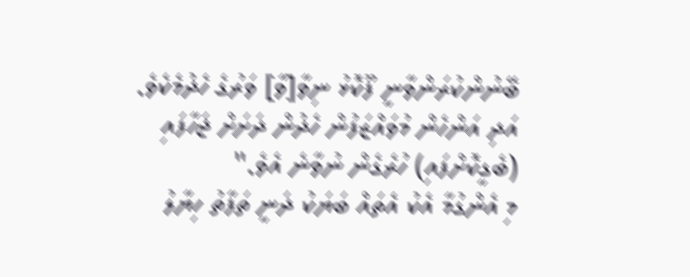ބޭނުންކުރަންވާނީ ފޫކޮޅު ނިވާ[ވާ] ވަރުގެ ހެދުމެކެވެ. އަދި އަންހެން މުވައްޒަފުން ހެދުން ދަށަށް ޖަހާފައި (ބެގީކޮށްފައި) ހުރެގެން ނުވާނެ އެވެ."
މި އެންގުމާ އެކު އެތައް ބަޔަކު ދަނީ ތަފާތު ހިޔާލު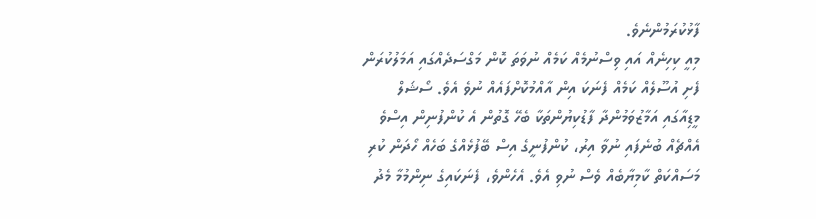ފާޅުކުރަމުންނެވެ.
މިއީ ކިހިނެއް އައި ވިސްނުމެއް ކަމެއް ނުވަތަ ކޮން މަގްސަދެއްގައި އަމަލުކުރަން ފެށި އުސޫލެއް ކަމެއް ފެނަކަ އިން އާއްމުކޮށްފައެއް ނުވެ އެވެ. ސޯޝަލް މީޑިއާގައި އަމާޒުވަމުންދާ ފާޑުކިޔުންތަކާ ބެހޭ ގޮތުން އެ ކުންފުނިން އިސްވެ އެއްޗެއް ބުނެފައި ނުވާ އިރު، ކުންފުނީގެ އިސް ބޭފުޅެއްގެ ބަހެއް ހޯދަން ކުރި މަސައްކަތް ކާމިޔާބެއް ވެސް ނުވި އެވެ. އެހެންވެ، ފެނަކައިގެ ނިންމުމާ މެދު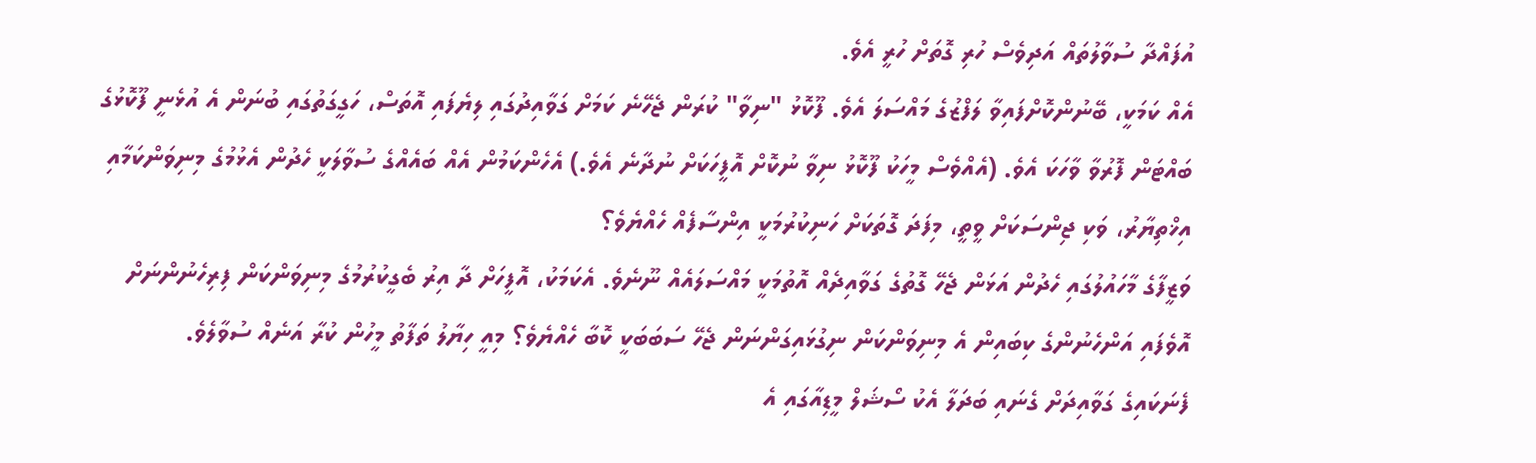އުފައްދާ ސުވާލުތައް އަދިވެސް ހުރި ގޮތަށް ހުރީ އެވެ.
އެއް ކަމަކީ، ބޭނުންކޮށްފައިވާ ލަފްޒުގެ މައްސަލަ އެވެ. ފޫކޮޅު "ނިވާ" ކުރަން ޖެހޭނެ ކަމަށް ގަވާއިދުގައި ލިޔެފައި އޮތަސް، ހަގީގަތުގައި ބުނަން އެ އުޅެނީ ފޫކޮޅުގެ ބައްޓަން ފޮރުވާ ވާހަކަ އެވެ. (އެއްވެސް މީހަކު ފޫކޮޅު ނިވާ ނުކޮށް އޮފީހަކަށް ނުދާނެ އެވެ.) އެހެންކަމުން އެއް ބައެއްގެ ސުވާލަކީ ހެދުން އެޅުމުގެ މިނިވަންކަމާއި އިޚްތިޔާރު، ވަކި ޖިންސަކަށް ވީތީ، މިފަދަ ގޮތަކަށް ހަނިކުރުމަކީ އިންސާފެއް ހެއްޔެވެ؟
ވަޒީފާގެ މާހައުލުގައި ހެދުން އަޅަން ޖެހޭ ގޮތުގެ ގަވާއިދެއް އޮތުމަކީ މައްސަލައެއް ނޫނެވެ. އެކަމަކު، އޮފީހަށް ދާ އިރު ބެގީކުރުމުގެ މިނިވަންކަން ފިރިހެނުންނަށް އޮވެފައި އަންހެނުންގެ ކިބައިން އެ މިނިވަންކަން ނިގުޅައިގަންނަން ޖެހޭ ސަބަބަކީ ކޮބާ ހެއްޔެވެ؟ މިއީ ހިޔާލު ތަފާތު މީހުން ކުރާ އަނެއް ސުވާލެވެ.
ފެނަކައިގެ ގަވާއިދަށް ގެނައި ބަދަލާ އެކު ސޯޝަލް މީޑިއާގައި އެ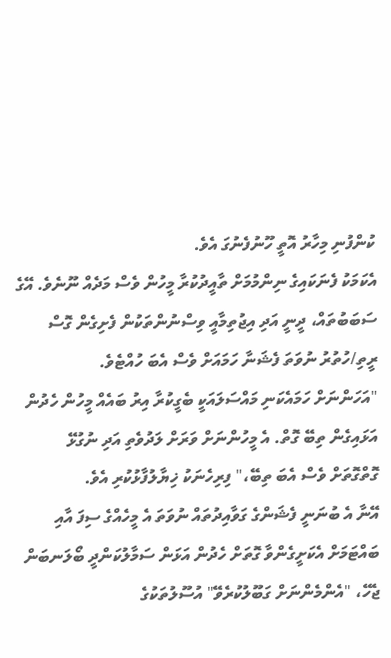ކުންފުނި މިހާރު އޮތީ ހޫނުފެނުގަ އެވެ.
އެކަމަކު ފެނަކައިގެ ނިންމުމަށް ތާއީދުކުރާ މީހުން ވެސް މަދެއް ނޫނެވެ. އޭގެ ސަބަބުތައް، ދީނީ އަދި އިޖުތިމާއީ ވިސްނުންތަކުން ފެށިގެން ގޮސް ރީތި/ހުތުރު ނުވަތަ ފެޝަނާ ހަމައަށް ވެސް އެބަ ހުއްޓެވެ.
"އަހަންނަށް ހަމައެކަނި މައްސަލައަކީ ބެގީކުރާ އިރު ބައެއް މީހުން ހެދުން އަޅައިގެން ތިބޭ ގޮތް. އެ މީހުންނަށް ވަރަށް ލަދުވެތި އަދި ނުގުޅޭ ގޮތްގޮތަށް ވެސް އެބަ ތިބޭ،" ފިރިހެނަކު ޚިޔާލުފާޅުކުރި އެވެ.
އޭނާ އެ ބުނަނީ ފެޝަންގެ ގަވާއިދުތައް ނުވަތަ އެ މީހެއްގެ ސިފަ އާއި ބައްޓަމަށް އެކަށީގެންވާ ގޮތަށް ހެދުން އަޅަން ސަމާލުކަންދީ ބޯލަނބަން ޖެހޭ، "އެންމެންނަށް ގަބޫލުކުރެވޭ" އުސޫލުތަކުގެ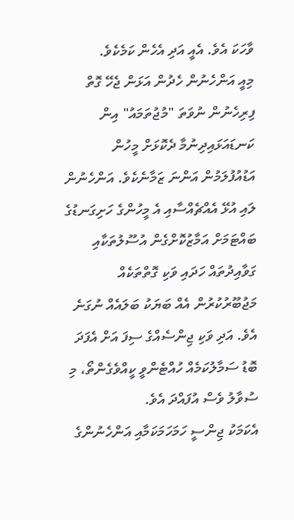ވާހަކަ އެވެ. އެއީ އަދި އެހެން ކަމެކެވެ.
މިއީ އަންހެނުން ހެދުން އަޅަން ޖެހޭ ގޮތް ފިރިހެނުން ނުވަތަ "މުޖުތަމައު" އިން ކަނޑައަޅައިދިނުމާ ދެކޮޅަށް މީހުން އަޑުއުފުލަމުން އަންނަ ޒަމާނެކެވެ. އަންހެނުން ލައި އުޅޭ އެއްޗެއްސާއި އެ މީހުންގެ ހަށިގަނޑުގެ ބައްޓަމަށް އަމާޒުކޮށްގެން އުސޫލުތަކާއި ގަވާއިދުތައް ހަދައި ވަކި ގޮތްތަކެއް މަޖުބޫރުކުރުން އެއް ބަޔަކު ބަލައެއް ނުގަނެ އެވެ. އަދި ވަކި ޖިންސެއްގެ ސިފަ އަށް އެފަދަ ބޮޑު ސަމާލުކަމެއް ހުއްޓެންވީ ކީއްވެގެންތޯ، މި ސުވާލު ވެސް އުފައްދަ އެވެ.
އެކަމަކު ޖިންސީ ހަމަހަމަކަމާއި އަންހެނުންގެ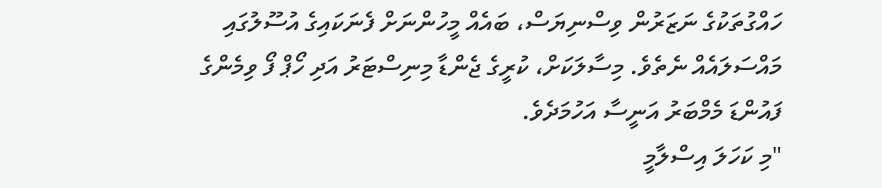ހައްގުތަކުގެ ނަޒަރުން ވިސްނިޔަސް، ބައެއް މީހުންނަށް ފެނަކައިގެ އުސޫލުގައި މައްސަލައެއް ނެތެވެ. މިސާލަކަށް، ކުރީގެ ޖެންޑާ މިނިސްޓަރު އަދި ހޯޕް ފޯ ވިމެންގެ ފައުންޑަ މެމްބަރު އަނީސާ އަހުމަދެވެ.
"މި ކަހަލަ އިސްލާމީ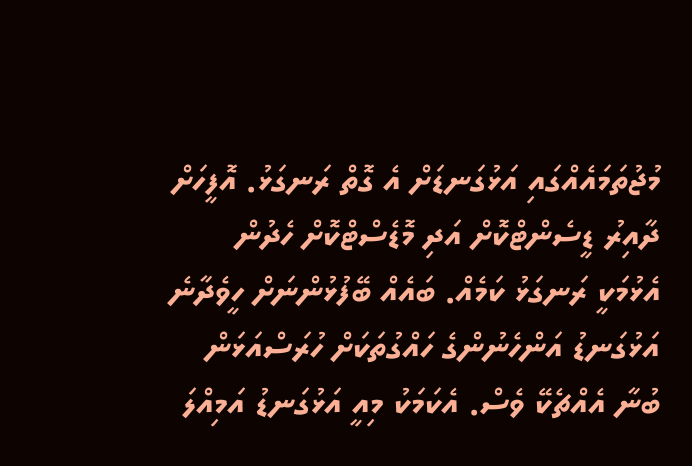މުޖުތަމައެއްގައި އަޅުގަނޑަށް އެ ގޮތް ރަނގަޅު. އޮފީހަށް ދާއިރު ޑީސެންޓްކޮށް އަދި މޮޑެސްޓްކޮށް ހެދުން އެޅުމަކީ ރަނގަޅު ކަމެއް. ބައެއް ބޭފުޅުންނަށް ހީވެދާނެ އަޅުގަނޑު އަންހެނުންގެ ހައްގުތަކަށް ހުރަސްއަޅަން ބުނާ އެއްޗެކޭ ވެސް. އެކަމަކު މިއީ އަޅުގަނޑު އަމިއްލަ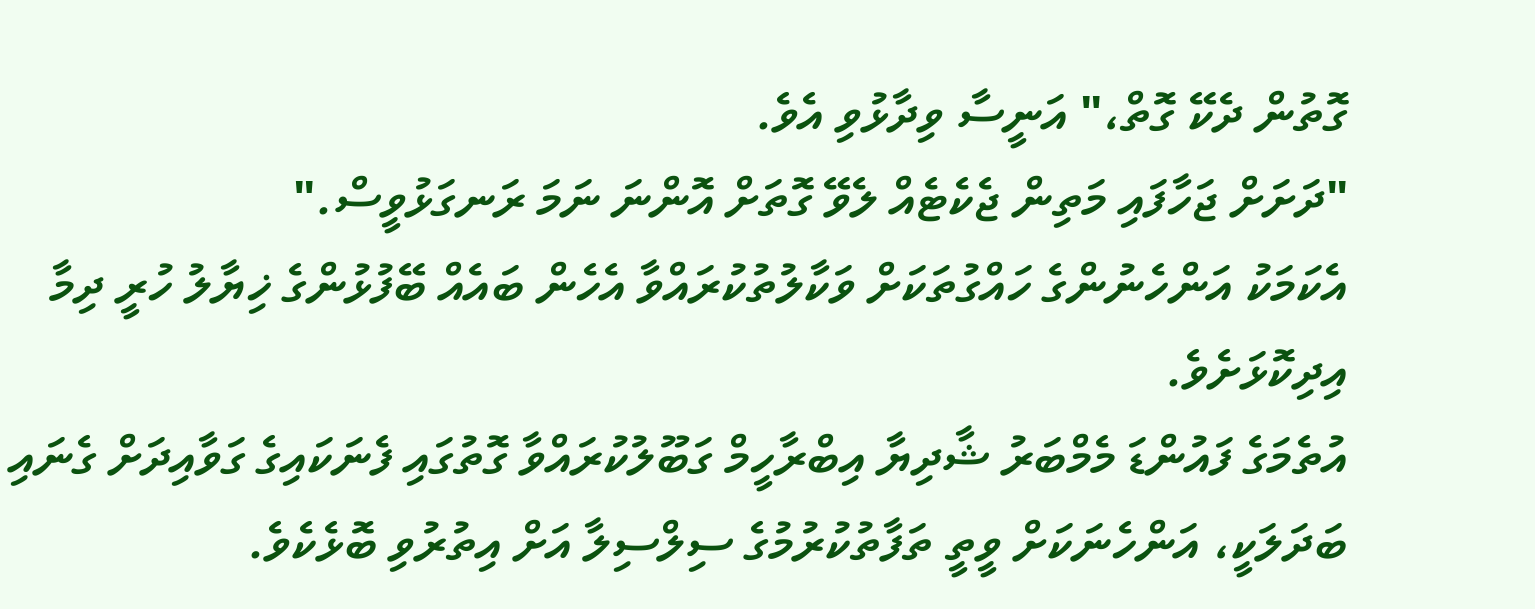ގޮތުން ދެކޭ ގޮތް،" އަނީސާ ވިދާޅުވި އެވެ.
"ދަށަށް ޖަހާފައި މަތިން ޖެކެޓެއް ލެވޭ ގޮތަށް އޮންނަ ނަމަ ރަނގަޅުވީސް."
އެކަމަކު އަންހެނުންގެ ހައްގުތަކަށް ވަކާލުތުކުރައްވާ އެހެން ބައެއް ބޭފުޅުންގެ ޚިޔާލު ހުރީ ދިމާ އިދިކޮޅަށެވެ.
އުތެމަގެ ފައުންޑަ މެމްބަރު ޝާދިޔާ އިބްރާހީމް ގަބޫލުކުރައްވާ ގޮތުގައި ފެނަކައިގެ ގަވާއިދަށް ގެނައި ބަދަލަކީ، އަންހެނަކަށް ވީތީ ތަފާތުކުރުމުގެ ސިލްސިލާ އަށް އިތުރުވި ބޮޅެކެވެ.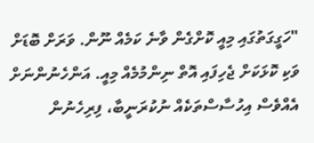"ހަގީގަތުގައި މިއީ ކޮށްގެން ވާނެ ކަމެއް ނޫން. ވަރަށް ބޮޑަށް ވަކި ކޮޅަކަށް ޖެހިފައި އޮތް ނިންމުމެއް މިއީ. އަންހެނުންނަށް އެއްވެސް އިހުސާސްތަކެއް ނުކުރަނީބާ، ފިރިހެނުން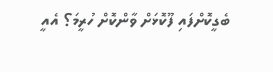ބެގީކޮށްފައި ފޫކޮޅަށް ވާންކޮށް ހުރީމަ؟ އެއީ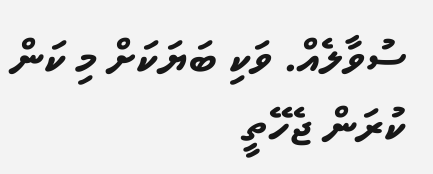ސުވާލެއް. ވަކި ބަޔަކަށް މި ކަން ކުރަން ޖެހޭތީ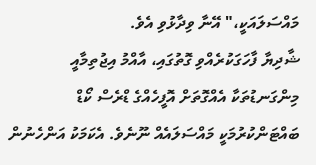މައްސަލައަކީ،" އޭނާ ވިދާޅުވި އެވެ.
ޝާދިޔާ ފާހަގަކުރެއްވި ގޮތުގައި، އާއްމު އިޖުތިމާއީ މިންގަނޑުތަކާ އެއްގޮތަށް އޮފީހެއްގެ ޑްރެސް ކޯޑް ބައްޓަންކުރުމަކީ މައްސަލައެއް ނޫނެވެ. އެކަމަކު އަންހެނުން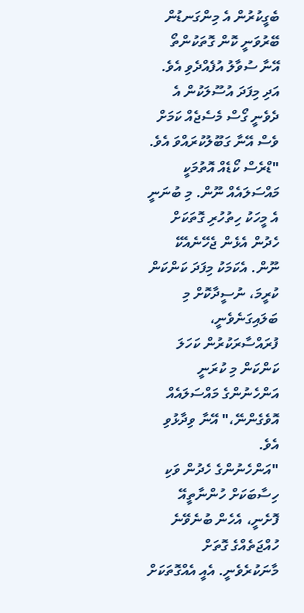ބެގީކުރުން އެ މިންގަނޑުން ބޭރުވަނީ ކޮން ގޮތަކުންތޯ އޭނާ ސުވާލު އުފެއްދެވި އެވެ. އަދި މިފަދަ އުސޫލަކުން އެ ދެވެނީ ގޯސް މެސެޖެއް ކަމަށް ވެސް އޭނާ ގަބޫލުކުރައްވަ އެވެ.
"ޑްރެސް ކޯޑެއް އޮތުމަކީ މައްސަލައެއް ނޫން. މި ބުނަނީ އެ މީހަކު ހިތުހުރި ގޮތަކަށް ހެދުން އެޅެން ޖެހޭނެއެކޭ ނޫން. އެކަމަކު މިފަދަ ކަންކަން ކުރީމަ، ނުސީދާކޮށް މި ބަލައިގަނެވެނީ، ފުރައްސާރަކުރުން ކަހަލަ ކަންކަން މި ކުރަނީ އަންހެނުންގެ މައްސަލައެއް އޮވެގެންނޭ،" އޭނާ ވިދާޅުވި އެވެ.
"އަންހެނުންގެ ހެދުން ވަކި ހިސާބަކަށް ހުންނާތީއޭ ފޮށެނީ، އެހެން ބުނެވޭނެ ހުއްޖަތެއްގެ ގޮތަށް މާނަކުރެވެނީ. އެއީ އެއްގޮތަކަށް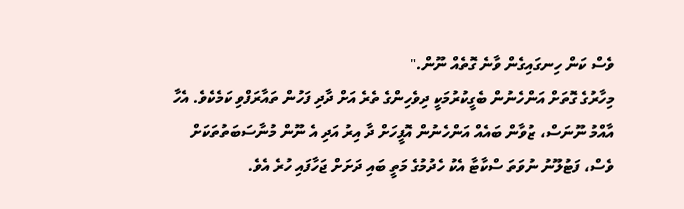ވެސް ކަން ހިނގައިގެން ވާނެ ގޮތެއް ނޫން."
މިހާރުގެ ގޮތަށް އަންހެނުން ބެގީކުރުމަކީ ދިވެހިންގެ ތެރެ އަށް ދާދި ފަހުން ތައާރަފްވި ކަމެކެވެ. އެހާ އާއްމު ނޫނަސް، ޒުވާން ބައެއް އަންހެނުން އޮފީހަށް ދާ އިރު އަދި އެ ނޫން މުނާސަބަތުތަކަށް ވެސް، ފަޓުލޫނު ނުވަތަ ސްކާޓާ އެކު ހެދުމުގެ މަތީ ބައި ދަށަށް ޖަހާފައި ހުރެ އެވެ.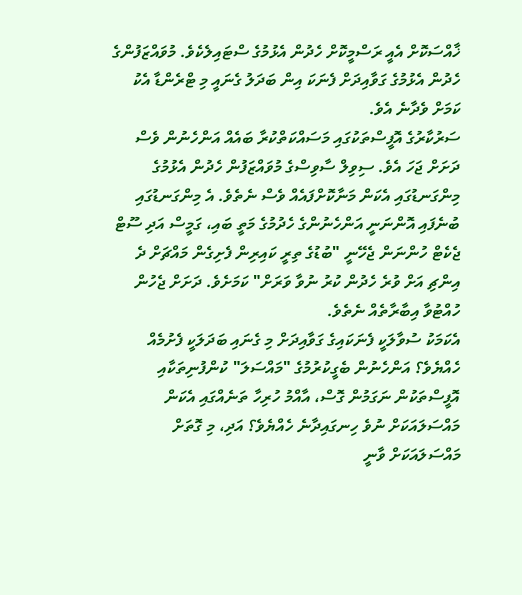ޚާއްސަކޮށް އެއީ ރަސްމީކޮށް ހެދުން އެޅުމުގެ ސްޓައިލެކެވެ. މުވައްޒަފުންގެ ހެދުން އެޅުމުގެ ގަވާއިދަށް ފެނަކަ އިން ބަދަލު ގެނައީ މި ޓްރެންޑާ އެކު ކަމަށް ވެދާނެ އެވެ.
ސަރުކާރުގެ އޮފީސްތަކުގައި މަސައްކަތްކުރާ ބައެއް އަންހެނުން ވެސް ދަށަށް ޖަހަ އެވެ. ސިވިލް ސާވިސްގެ މުވައްޒަފުން ހެދުން އެޅުމުގެ މިންގަނޑުގައި އެކަން މަނާކޮށްފައެއް ވެސް ނެތެވެ. އެ މިންގަނޑުގައި ބުނެފައި އޮންނަނީ އަންހެނުންގެ ހެދުމުގެ މަތީ ބައި، ގަމީސް އަދި ސޫޓް ޖެކެޓް ހުންނަން ޖެހޭނީ "ބުޑުގެ ތިރީ ކައިރިން ފެށިގެން މައްޗަށް ދެ އިންޗި އަށް ވުރެ ހެދުން ކުރު ނުވާ ވަރަށް" ކަމަށެވެ. ދަށަށް ޖެހުން ހުއްޓުވާ އިބާރާތެއް ނެތެވެ.
އެކަމަކު ސުވާލަކީ ފެނަކައިގެ ގަވާއިދަށް މި ގެނައި ބަދަލަކީ ފެށުމެއް ހެއްޔެވެ؟ އަންހެނުން ބެގީކުރުމުގެ "މައްސަލަ" ކުންފުނިތަކާއި އޮފީސްތަކުން ނަގަމުން ގޮސް، އާއްމު ހުރިހާ ތަނެއްގައި އެކަން މައްސަލައަކަށް ނުވެ ހިނގައިދާނެ ހެއްޔެވެ؟ އަދި، މި ގޮތަށް މައްސަލައަކަށް ވާނީ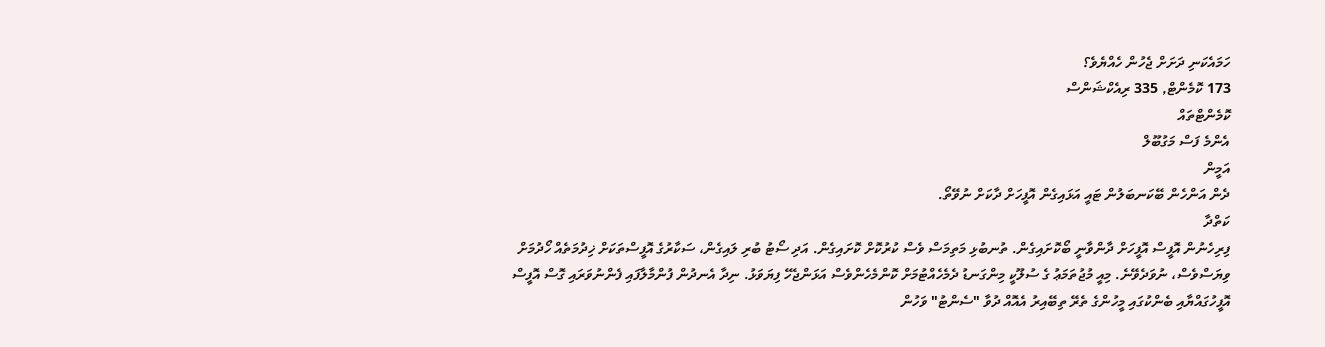ހަމައެކަނި ދަށަށް ޖެހުން ހެއްޔެވެ؟
173 ކޮމެންޓް, 335 ރިއެކްޝަންސް
ކޮމެންޓްތައް
އެންމެ ފަސް މަގުބޫލް
އަމީން
ދެން އަންހެން ބޭކަނބަލުން ޓައީ އަޅައިގެން އޮފީހަށް ދާކަށް ނުވޭތޯ.
ކަތްދާ
ފިރިހެނުން އޮފީސް އޮފީހަށް ދާންވާނީ ބޯކޮށައިގެން. ތުނބުޅި މަތިމަސް ވެސް ކުރުކޮށް ކޮށައިގެން. އަދި ސޯޓު ބުރި ލައިގެން، ސަކާރުގެ އޮފީސްތަކަށް ޚިދުމަތެއް ހޯދުމަށް ވިޔަސްވެސް، ނުވަދެވޭނެ. މިއީ މުޖުތަމަޢު ގެ ސުލޫކީ މިންގަނޑު ދެމެހެއްޓުމަށް ކޮންމެހެންވެސް އަޅަންޖެހޭ ފިޔަވަޅު. ނިދާ އެނދުން ފުންމާލާފައި ފެންނުވަރައި ގޮސް އޮފީސް އޮފީހުގައްޔާއި ބެންކުގައި މީހުންގެ ތެރޭ ތިބޭއިރު އެއޮއް ދުވާ "ސެންޓު" ވަހުން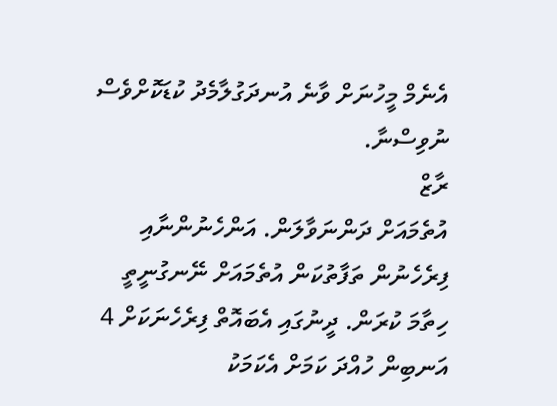އެނެމް މީހުނަށް ވާނެ އުނދަގުލާމެދު ކުޑަކޮށްވެސް ނުވިސްނާ.
ރާޒް
އުތެމައަށް ދަންނަވާލަން. އަންހެނުންނާއި ފިރެހެނުން ތަފާތުކަން އުތެމައަށް ނޭނގުނީތީ ހިތާމަ ކުރަން. ދީނުގައި އެބައޮތް ފިރެހެނަކަށް 4 އަނބިން ހުއްދަ ކަމަށް އެކަމަކު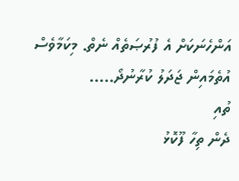އަންހެނަކަށް އެ ފުރުޞަތެއް ނެތް. މިކަމާވެސް އުތެމައިން ޖަދަލު ކުރާނުދޯ.....
ތުއި
ދެން ތިހާ ފޫކޮޅު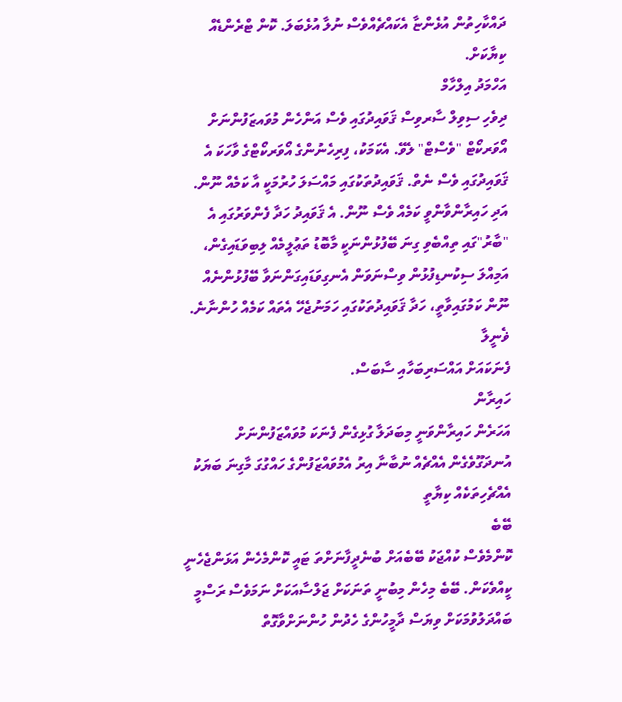ދައްކާހިތުން އުޅެންޏާ އެކައްޗެއްވެސް ނުލާ އުޅެބަލަ. ކޮން ޓްރެންޑެއް ކިޔާކަށް.
އަހްމަދު އިލްހާމް
ދިވެހި ސިވިލް ސާރވިސް ޤަވައިދުގައި ވެސް އަންހެން މުވައޒަފުންނަށް އޯވަރކޯޓް "ވެސްޓް" ލެވޭ. އެކަމަކު، ފިރިހެނުންގެ އޯވަރކޯޓްގެ ވާހަކަ އެ ޤަވައިދުގައި ވެސް ނެތް. ޤަވައިދުތަކުގައި މައްސަލަ ހުރުމަކީ އާ ކަމެއް ނޫން. އަދި ހައިރާންވާންވީ ކަމެއް ވެސް ނޫން. އެ ޤަވައިދު ހަދާ ފެންވަރުގައި އެ "ބާރު"ގައި ތިއްބެވި ގިނަ ބޭފުޅުންނަކީ މާބޮޑު ތަޢުލީމެއް ލިބިވަޑައިގެން، އަމިއްލަ ސިކުނޑިފުޅުން ވިސްނަވަން އެނގިވަޑައިގަންނަވާ ބޭފުޅުންނެއް ނޫން ކަމުގައިވާތީ، ހަދާ ޤަވައިދުތަކުގައި ހަމަނުޖެހޭ އެތައް ކަމެއް ހުންނާނެ.
ޥެނީލާ
ފެނަކައަށް އައްސަރިބަހާއި ސާބަސް.
ހައިރާން
އަހަރެން ހައިރާންވަނީ މިބަދަލާ ގުޅިގެން ފެނަކަ މުވައްޒަފުންނަށް އުނދަގޫވެގެން އެއްޗެއް ނުބާނާ އިރު އެމުވައްޒަފުންގެ ހައްގުގަ މާގިނަ ބަޔަކު އެއްޗެހިތަކެއް ކިޔާތީ
ބޭބެ
ކޮންމެވެސް ކުއްޖަކު ބޭބެއަށް ބުނެދީފާނަށްތަ ޓައީ ކޮންމެހެން އަޅަންޖެހެނީ ކީއްވެކަން. ބޭބެ މިހެން މިބުނީ ތަނަކަށް ޖަލްސާއަކަށް ނަމަވެސް ރަސްމީ ބައްދަލުވުމަކަށް ވިޔަސް ދާމީހުންގެ ހެދުން ހުންނަށްވާގޮތް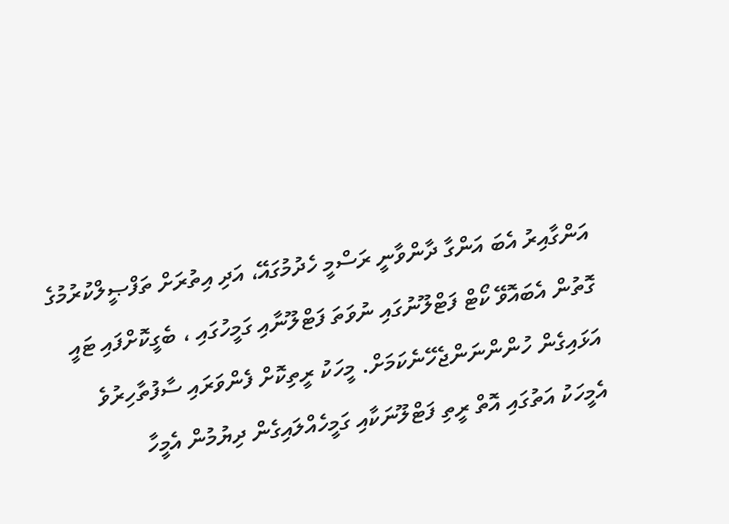އަންގާއިރު އެބަ އަންގާ ދާންވާނީ ރަސްމީ ހެދުމުގައޭ، އަދި އިތުރަށް ތަފްޞީލްކުރުމުގެ ގޮތުން އެބައޮވޭ ކޯޓް ފަޓްލޫނުގައި ނުވަތަ ފަޓްލޫނާއި ގަމީހުގައި ، ބެގީކޮށްފައި ޓައީ އަޅައިގެން ހުންންނަންޖެހޭނެކަމަށް. މީހަކު ރީތިކޮށް ފެންވަރައި ސާފުތާހިރުވެ އެމީހަކު އަތުގައި އޮތް ރީތި ފަޓްލޫނަކާއި ގަމީހެއްލައިގެން ދިޔުމުން އެމީހާ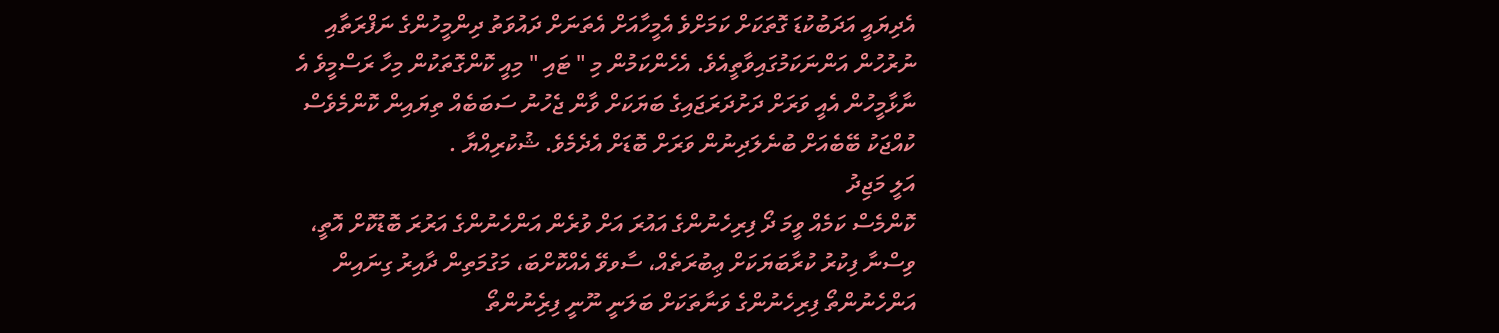އެދިޔައީ އަދަބުކުޑަ ގޮތަކަށް ކަމަށްވެ އެމީހާއަށް އެތަނަށް ދައުވަތު ދިންމީހުންގެ ނަފްރަތާއި ނުރުހުން އަންނަކަމުގައިވާތީއެވެ. އެހެންކަމުން މި " ޓައި " މިއީ ކޮންގޮތަކުން މިހާ ރަސްމީވެ އެ ނާޅާމީހުން އެއީ ވަރަށް ދަށުދަރަޖައިގެ ބަޔަކަށް ވާން ޖެހުނު ސަބަބެއް ތިޔައިން ކޮންމެވެސް ކުއްޖަކު ބޭބެއަށް ބުނެލަދިނުން ވަރަށް ބޮޑަށް އެދެމެވެ. ޝުކުރިއްޔާ .
އަލީ މަޖިދު
ކޮންމެސް ކަމެއް ވީމަ ދޯ ފިރިހެނުންގެ އައުރަ އަށް ވުރެން އަންހެނުންގެ އަރުރަ ބޮޑުކޮށް އޮތީ، ވިސްނާ ފިކުރު ކުރާބަޔަކަށް ޢިބުރަތެއް، ސާވވޭ އެއްކޮށްބަ، މަގުމަތިން ދާއިރު ގިނައިން އަންހެނުންތޯ ފިރިހެނުންގެ ވަނާތަކަށް ބަލަނީ ނޫނީ ފިރިެނުންތޯ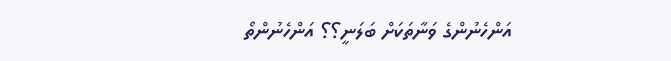އަންހެނުންގެ ވަނާތަކަށް ބަލަނީ؟؟ އަންހެނުންތޯ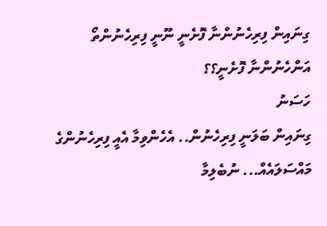ގިނައިން ފިރިހެނުންނާ ފޮށެނީ ނޫނީ ފިރިހެނުންތޯ އަންހެނުންނާ ފޮށެނީ؟؟
ހަސަނު
ގިނައިން ބަލަނީ ފިރިހެނުން.. އެހެންވިމާ އެއީ ފިރިހެނުންގެ މައްސަލައެއް... ނުބެލިމާ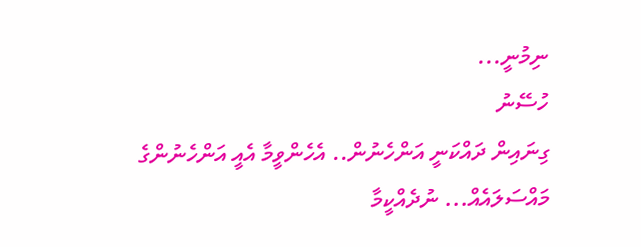ނިމުނީ...
ހުސޭނު
ގިނައިން ދައްކަނީ އަންހެނުން.. އެހެންވީމާ އެއީ އަންހެނުންގެ މައްސަލައެއް... ނުދެއްކީމާ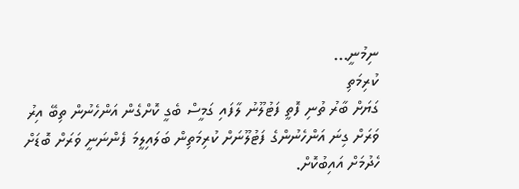ނިމުނީ...
ކުރިމަތި
ގަޔަށް ބާރު ތުނި ފޮތީ ފަޓުލޫނު ލާފައި ގަމީސް ބެގީ ކޮށްގެން އަންހެނުން ތިބޭ އިރު ވަރަށް ގިނަ އަންހެނުންގެ ފަޓުލޫނަށް ކުރިމަތިން ބަލައިލީމަ ފެންނަނީ ވަރަށް ބޮޑަށް ހެދުމަށް އައިބުކޮށް.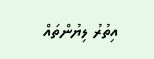އިތުރު ލިޔުންތައް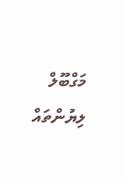މަގްބޫލް ލިޔުންތައް